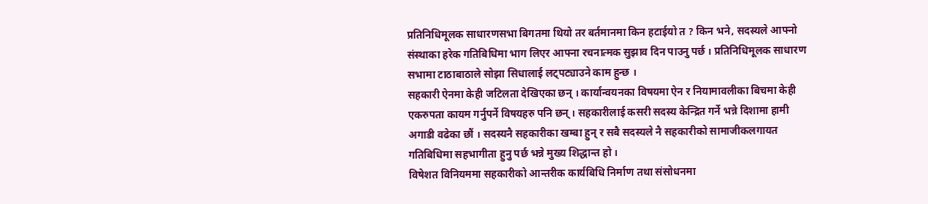प्रतिनिधिमूलक साधारणसभा बिगतमा थियो तर बर्तमानमा किन हटाईयो त ? किन भने, सदस्यले आफ्नो संस्थाका हरेक गतिबिधिमा भाग लिएर आफ्ना रचनात्मक सुझाव दिन पाउनु पर्छ । प्रतिनिधिमूलक साधारण सभामा टाठाबाठाले सोझा सिधालाई लट्पट्याउने काम हुन्छ ।
सहकारी ऐनमा केही जटिलता देखिएका छन् । कार्यान्वयनका विषयमा ऐन र नियामावलीका बिचमा केही एकरुपता कायम गर्नुपर्ने विषयहरु पनि छन् । सहकारीलाई कसरी सदस्य केन्द्रित गर्ने भन्ने दिशामा हामी अगाडी वढेका छौं । सदस्यनै सहकारीका खम्बा हुन् र सबै सदस्यले नै सहकारीको सामाजीकलगायत गतिबिधिमा सहभागीता हुनु पर्छ भन्ने मुख्य शिद्धान्त हो ।
विषेशत विनियममा सहकारीको आन्तरीक कार्यबिधि निर्माण तथा संसोधनमा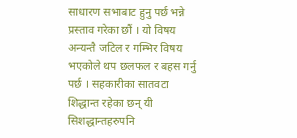साधारण सभाबाट हुनु पर्छ भन्ने प्रस्ताव गरेका छौं । यो विषय अन्यन्तै जटिल र गम्भिर विषय भएकोले थप छलफल र बहस गर्नु पर्छ । सहकारीका सातवटा शिद्धान्त रहेका छन् यी सिशद्धान्तहरुपनि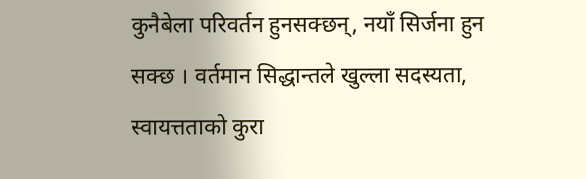कुनैबेला परिवर्तन हुनसक्छन्, नयाँ सिर्जना हुन सक्छ । वर्तमान सिद्धान्तले खुल्ला सदस्यता, स्वायत्तताको कुरा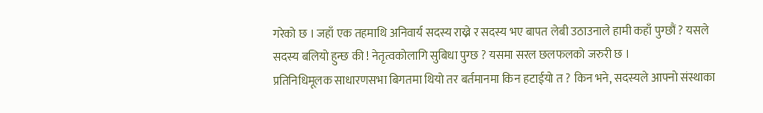गरेको छ । जहाँ एक तहमाथि अनिवार्य सदस्य राख्ने र सदस्य भए बापत लेबी उठाउनाले हामी कहाँ पुग्छौं ? यसले सदस्य बलियो हुन्छ की ! नेतृत्वकोलागि सुबिधा पुग्छ ? यसमा सरल छलफलको जरुरी छ ।
प्रतिनिधिमूलक साधारणसभा बिगतमा थियो तर बर्तमानमा किन हटाईयो त ? किन भने, सदस्यले आफ्नो संस्थाका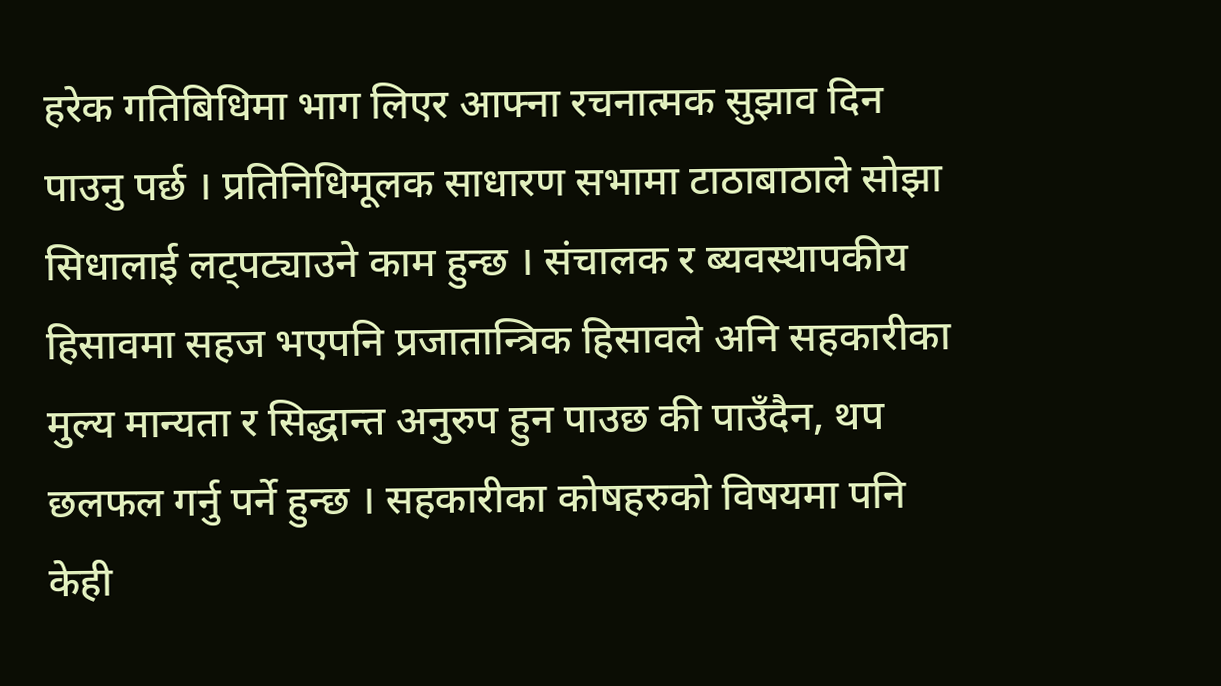हरेक गतिबिधिमा भाग लिएर आफ्ना रचनात्मक सुझाव दिन पाउनु पर्छ । प्रतिनिधिमूलक साधारण सभामा टाठाबाठाले सोझा सिधालाई लट्पट्याउने काम हुन्छ । संचालक र ब्यवस्थापकीय हिसावमा सहज भएपनि प्रजातान्त्रिक हिसावले अनि सहकारीका मुल्य मान्यता र सिद्धान्त अनुरुप हुन पाउछ की पाउँदैन, थप छलफल गर्नु पर्ने हुन्छ । सहकारीका कोषहरुको विषयमा पनि केही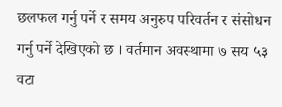छलफल गर्नु पर्ने र समय अनुरुप परिवर्तन र संसोधन गर्नु पर्ने देखिएको छ । वर्तमान अवस्थामा ७ सय ५३ वटा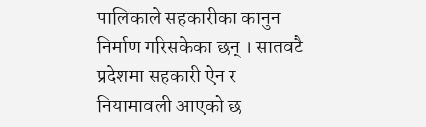पालिकाले सहकारीका कानुन निर्माण गरिसकेका छन् । सातवटै प्रदेशमा सहकारी ऐन र नियामावली आएको छ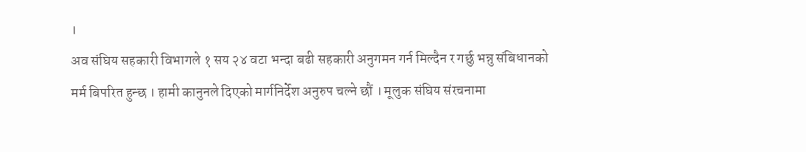।
अव संघिय सहकारी विभागले १ सय २४ वटा भन्दा बढी सहकारी अनुगमन गर्न मिल्दैन र गर्छु भन्नु संबिधानको मर्म बिपरित हुन्छ । हामी कानुनले दिएको मार्गनिर्देश अनुरुप चल्ने छौं । मूलुक संघिय संरचनामा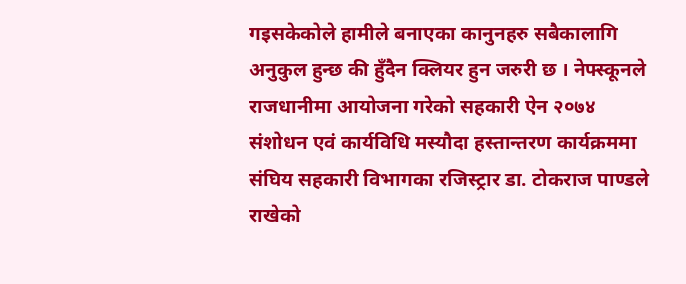गइसकेकोले हामीले बनाएका कानुनहरु सबैकालागि अनुकुल हुन्छ की हुँदैन क्लियर हुन जरुरी छ । नेफ्स्कूनले राजधानीमा आयोजना गरेको सहकारी ऐन २०७४ संशोधन एवं कार्यविधि मस्यौदा हस्तान्तरण कार्यक्रममा संघिय सहकारी विभागका रजिस्ट्रार डा. टोकराज पाण्डले राखेको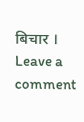बिचार ।
Leave a comment